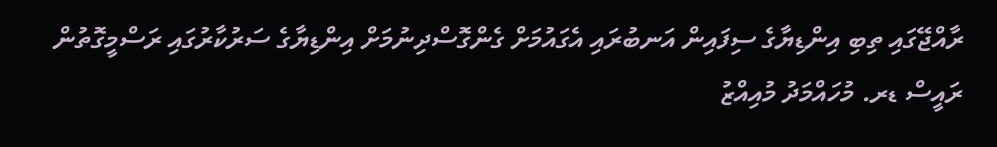ރާއްޖޭގައި ތިބި އިންޑިޔާގެ ސިފައިން އަނބުރައި އެގައުމަށް ގެންގޮސްދިނުމަށް އިންޑިޔާގެ ސަރުކާރުގައި ރަސްމީގޮތުން ރައީސް ޑރ. މުހައްމަދު މުއިއްޒު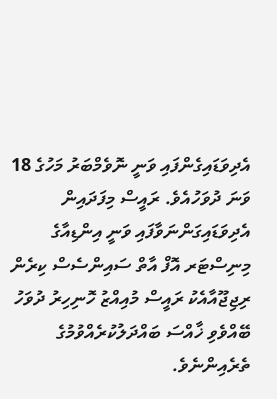އެދިވަޑައިގެންފައި ވަނީ ނޮވެމްބަރު މަހުގެ 18 ވަނަ ދުވަހުއެވެ. ރައީސް މިފަދައިން އެދިވަޑައިގަންނަވާފައި ވަނީ އިންޑިއާގެ މިނިސްޓަރ އޮފް އާތް ސައިންސެސް ކިރެން ރިޖިޖޫއާއެކު ރައީސް މުއިއްޒު ހޮނިހިރު ދުވަހު ބޭއްވެވި ޚާއްސަ ބައްދަލުކުރެއްވުމުގެ ތެރެއިންނެވެ.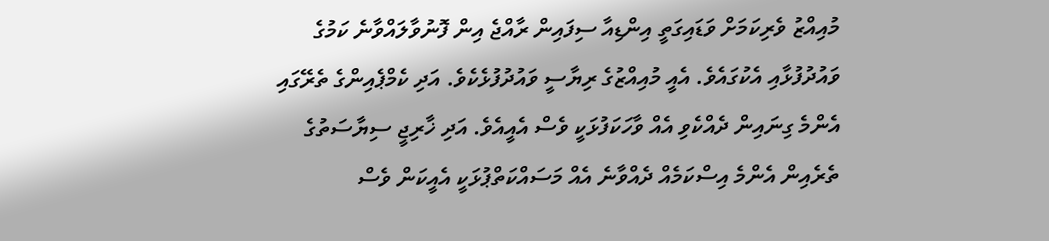މުއިއްޒު ވެރިކަމަށް ވަޑައިގަތީ އިންޑިއާ ސިފައިން ރާއްޖެ އިން ފޮނުވާލައްވާނެ ކަމުގެ ވައުދުފުޅާއި އެކުގައެވެ. އެއީ މުއިއްޒުގެ ރިޔާސީ ވައުދުފުޅެކެވެ. އަދި ކެމްޕެއިންގެ ތެރޭގައި އެންމެ ގިނައިން ދެއްކެވި އެއް ވާހަކަފުޅަކީ ވެސް އެއީއެވެ. އަދި ޚާރިޖީ ސިޔާސަތުގެ ތެރެއިން އެންމެ އިސްކަމެއް ދެއްވާނެ އެއް މަސައްކަތްޕުޅަކީ އެއީކަން ވެސް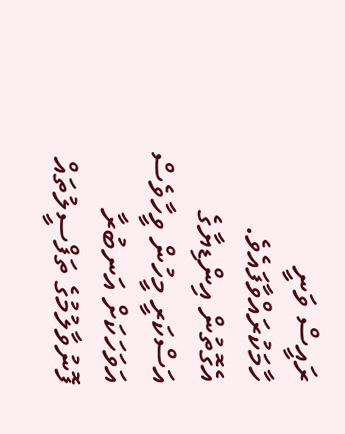ރައީސް ވަނީ ހާމަކުރައްވާފައެވެ.
އެގޮތުން އިންޑިޔާގެ އަސްކަރީ މީހުން ވީހާވެސް އަވަހަކަށް އަނބުރާ ފޮނުވާލުމުގެ ތަފްސީލުތައް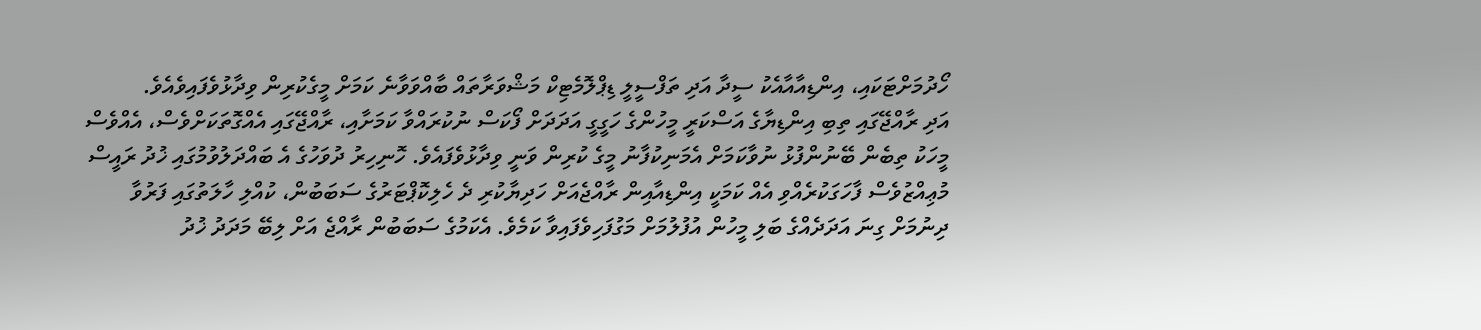ހޯދުމަށްޓަކައި، އިންޑިއާއާއެކު ސީދާ އަދި ތަފްސީލީ ޑިޕްލޮމެޓިކް މަޝްވަރާތައް ބާއްވަވާނެ ކަމަށް މީގެކުރިން ވިދާޅުވެފައިވެއެވެ.
އަދި ރާއްޖޭގައި ތިބި އިންޑިޔާގެ އަސްކަރީ މީހުންގެ ހަގީގީ އަދަދަށް ފޯކަސް ނުކުރައްވާ ކަމަށާއި، ރާއްޖޭގައި އެއްގޮތަކަށްވެސް، އެއްވެސް މީހަކު ތިބެން ބޭނުންފުޅު ނުވާކަމަށް އެމަނިކުފާނު މީގެ ކުރިން ވަނީ ވިދާޅުވެފައެވެ. ހޮނިހިރު ދުވަހުގެ އެ ބައްދަލުވުމުގައި ޚުދު ރައީސް މުޢިއްޒުވެސް ފާހަގަކުރެއްވި އެއް ކަމަކީ އިންޑިއާއިން ރާއްޖެއަށް ހަދިޔާކުރި ދެ ހެލިކޮޕްޓަރުގެ ސަބަބުން، ކުއްލި ހާލަތުގައި ފަރުވާ ދިނުމަށް ގިނަ އަދަދެއްގެ ބަލި މީހުން އުފުލުމަށް މަގުފަހިވެފައިވާ ކަމެވެ. އެކަމުގެ ސަބަބުން ރާއްޖެ އަށް ލިބޭ މަދަދު ޚުދު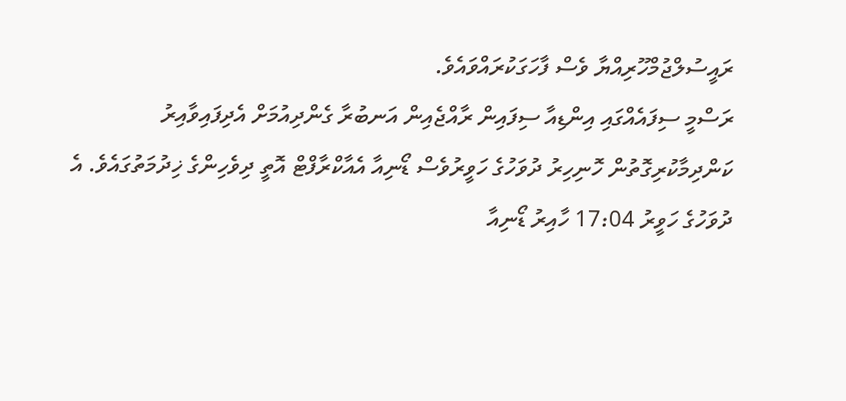ރައީސުލްޖުމްހޫރިއްޔާ ވެސް ފާހަގަކުރައްވައެވެ.
ރަސްމީ ސިފައެއްގައި އިންޑިއާ ސިފައިން ރާއްޖެއިން އަނބުރާ ގެންދިއުމަށް އެދިފައިވާއިރު ކަންދިމާކުރިގޮތުން ހޮނިހިރު ދުވަހުގެ ހަވީރުވެސް ޑޯނިއާ އެއާކްރާފްޓް އޮތީ ދިވެހިންގެ ޚިދުމަތުގައެވެ. އެ ދުވަހުގެ ހަވީރު 17:04 ހާއިރު ޑޯނިއާ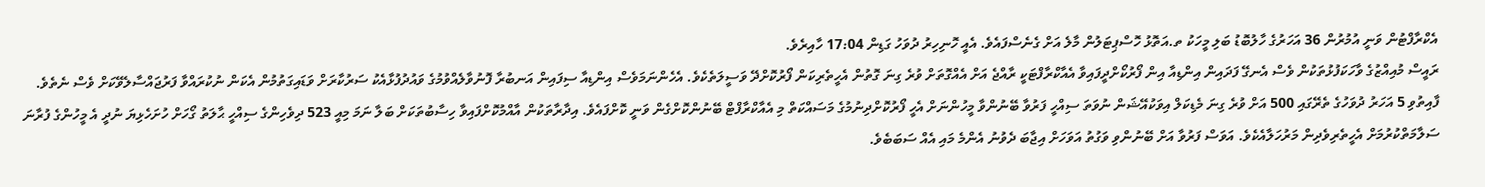އެކްރާފްޓުން ވަނީ އުމުރުން 36 އަހަރުގެ ހާލުބޮޑު ބަލި މީހަކު ތ.އަތޮޅު ހޮސްޕިޓަލުން މާލެ އަށް ގެނެސްފައެވެ. އެއީ ހޮނިހިރު ދުވަހު ގަޑިން 17:04 ހާއިރެވެ.
ރައީސް މުއިއްޒުގެ ވާހަކަފުޅުތަކުން ވެސް އެނގޭ ފަދައިން އިންޑިއާ އިން ފޯރުކޯށްދީފައިވާ އެއާކްރާފްޓަކީ ރާއްޖެ އަށް އެއްގޮތަށް ވުރެ ގިނަ ގޮތުން އެހީތެރިކަން ފޯރުކޮށްދޭ ވަސީލަތެކެވެ. އެހެންނަމަވެސް އިންޑިއާ ސިފައިން އަނބުރާ ފޮނުވާލެއްވުމުގެ ވައުދުފުޅާއެކު ސަރުކާރަށް ވަޑައިގަތުމުން އެކަން ނުކުރައްވާ ފަރުޖައްސާލެވޭކަށް ވެސް ނެތެވެ.
ފާއިތުވި 5 އަހަރު ދުވަހުގެ ތެރޭގައި 500 އަށް ވުރެ ގިނަ މެޑިކަލް އިވަކުއޭޝަން ނުވަތަ ސިއްހީ ފަރުވާ ބޭނުންވާ މީހުންނަށް އެހީ ފޯރުކޮށްދިނުމުގެ މަސައްކަތް މި އެއާކްރާފްޓް ބޭނުންކޮށްގެން ވަނީ ކޮށްފައެވެ. އިދާރާތަކުން އާއްމުކޮށްފައިވާ ހިސާބުތަކަށް ބަލާ ނަމަ މިއީ 523 ދިވެހިންގެ ސިއްހީ ޙާލަތު ގޯހަށް ހުށަހެޅިޔަ ނުދީ އެ މީހުންގެ ފުރާނަ ސަލާމަތްކުރުމަށް އެހީތެރިވެދިން މަރުހަލާއެކެވެ. އަވަސް ފަރުވާ އަށް ބޭނުންވި ވަގުތު އަވަހަށް އިޖާބަ ދެވުނު އެންމެ މައި އެއް ސަބަބެވެ.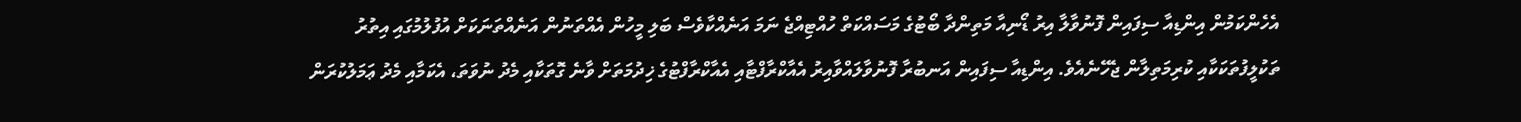އެހެންކަމުން އިންޑިއާ ސިފައިން ފޮނުވާލާ އިރު ޑޯނިއާ މަތިންދާ ބޯޓުގެ މަސައްކަތް ހުއްޓިއްޖެ ނަމަ އަނެއްކާވެސް ބަލި މީހުން އެއްތަނުން އަނެއްތަނަކަށް އުފުލުމުގައި އިތުރު ތަކުލީފުތަކަކާއި ކުރިމަތިލާން ޖެހޭނެއެވެ. އިންޑިއާ ސިފައިން އަނބުރާ ފޮނުވާލައްވާއިރު އެއާކްރާފްޓާއި އެއާކްރާފްޓުގެ ޚިދުމަތަށް ވާނެ ގޮތަކާއި މެދު ނުވަތަ، އެކަމާއި މެދު ޢަމަލުކުރަން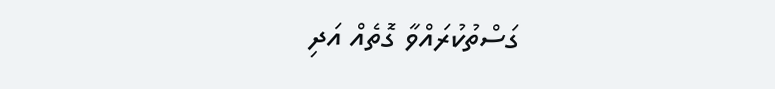ގަސްތުކުރައްވާ ގޮތެއް އަދި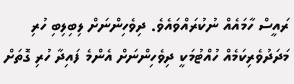ރައީސް ހާމައެއް ނުކުރައްވައެވެ. ދިވެހިންނަށް ލިބިލިބި ހުރި މަދަދުވެރިކަމެއް ހުއްޓުމަކީ ދިވެހިންނަށް އެންމެ ފައިދާ ހުރި ގޮތަށް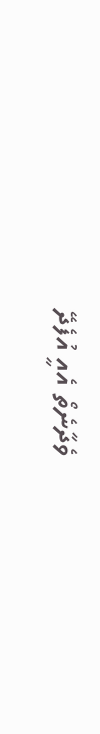ވެދާނެތޯ އެއީ އުފެދޭ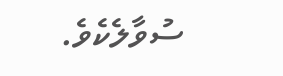ސުވާލެކެވެ.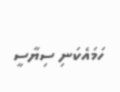ހަމައެކަނި ސިޔާސީ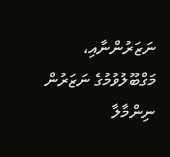ނަޒަރުންނާއި، މަގްބޫލުވުމުގެ ނަޒަރުން ނިންމާލާ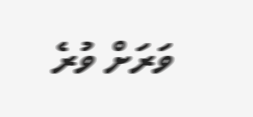ވަރަށް ވުރެ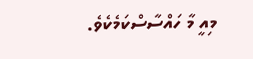މިއީ މާ ހައްސާސްކަމެކެވެ.